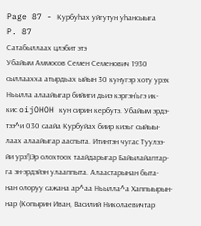Page 87 - Курбуһах уйгутун уһансыыга
P. 87
Сатабыллаах цлэбит этэ
Убайым Аммосов Семен Семенович 1930
сыллаахха атырдьах ыйын 30 кунугэр хоту урэх
Ньылла алаайыгар бийиги дьиэ кэргэн’ьгэ ик-
кис oijOHOH кун сирин кербутэ. Убайым эрдэ-
тээ^и 030 саайа Курбуйах биир киэьг сыйыы-
лаах алаайыгар ааспыта. Итинтэн чугас Туулээ-
йи урз!)Эр олохтоох таайдарыгар Байылайаптар-
га эн-эрдэйэн улааппыта. Алаастарынан быта-
нан олоруу сажана ар^аа Ньылла^а Хаппыырын-
нар (Копырин Иван, Василий Николаевичтар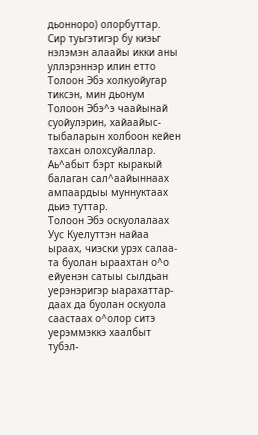дьонноро) олорбуттар. Сир туьгэтигэр бу киэьг
нэлэмэн алаайы икки аны уллэрэннэр илин етто
Толоон Эбэ холкуойугар тиксэн, мин дьонум
Толоон Эбэ^э чаайынай суойулэрин, хайаайыс-
тыбаларын холбоон кейен тахсан олохсуйаллар.
Аь^абыт бэрт кыракый балаган сал^аайыннаах ампаардыы муннуктаах
дьиэ туттар.
Толоон Эбэ оскуолалаах Уус Куелуттэн найаа ыраах, чиэски урэх салаа-
та буолан ыраахтан о^о ейуенэн сатыы сылдьан уерэнэригэр ыарахаттар-
даах да буолан оскуола саастаах о^олор ситэ уерэммэккэ хаалбыт тубэл-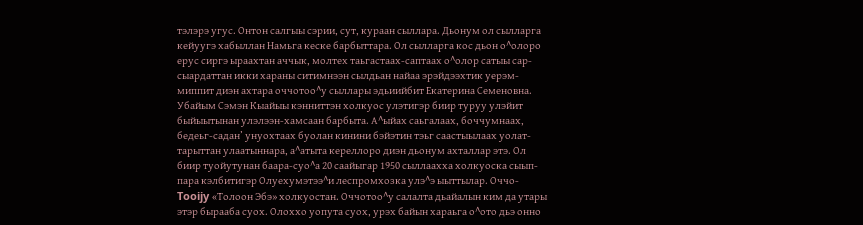тэлэрэ угус. Онтон салгыы сэрии, сут, кураан сыллара. Дьонум ол сылларга
кейуугэ хабыллан Намьга кеске барбыттара. Ол сылларга кос дьон о^олоро
ерус сиргэ ыраахтан аччык, молтех таьгастаах-саптаах о^олор сатыы сар-
сыардаттан икки хараны ситимнээн сылдьан найаа эрэйдээхтик уерэм-
миппит диэн ахтара оччотоо^у сыллары эдьиийбит Екатерина Семеновна.
Убайым Сэмэн Кыайыы кэнниттэн холкуос улэтигэр биир туруу улэйит
быйыытынан улэлээн-хамсаан барбыта. А^ыйах саьгалаах, боччумнаах,
бедеьг-садан’ унуохтаах буолан кинини бэйэтин тэьг саастыылаах уолат-
тарыттан улаатыннара, а^атыта кереллоро диэн дьонум ахталлар этэ. Ол
биир туойутунан баара-суо^а 20 саайыгар 1950 сыллаахха холкуоска сыып-
пара кэлбитигэр Олуехумэтээ^и леспромхозка улэ^э ыыттылар. Оччо-
Tooijy «Толоон Эбэ» холкуостан. Оччотоо^у салалта дьайалын ким да утары
этэр бырааба суох. Олоххо уопута суох, урэх байын хараьга о^ото дьэ онно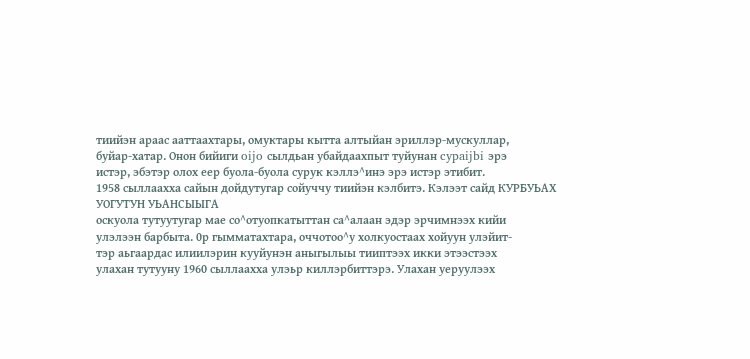тиийэн араас ааттаахтары, омуктары кытта алтыйан эриллэр-мускуллар,
буйар-хатар. Онон бийиги oijo сылдьан убайдаахпыт туйунан cypaijbi эрэ
истэр, эбэтэр олох еер буола-буола сурук кэллэ^инэ эрэ истэр этибит.
1958 сыллаахха сайын дойдутугар сойуччу тиийэн кэлбитэ. Кэлээт сайд КУРБУЬАХ УОГУТУН УЬАНСЫЫГА
оскуола тутуутугар мае со^отуопкатыттан са^алаан эдэр эрчимнээх кийи
улэлээн барбыта. 0р гымматахтара, оччотоо^у холкуостаах хойуун улэйит-
тэр аьгаардас илиилэрин кууйунэн аныгылыы тииптээх икки этээстээх
улахан тутууну 1960 сыллаахха улэьр киллэрбиттэрэ. Улахан уеруулээх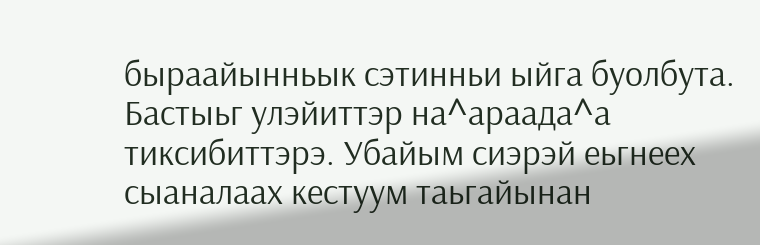быраайынньык сэтинньи ыйга буолбута. Бастыьг улэйиттэр на^араада^а
тиксибиттэрэ. Убайым сиэрэй еьгнеех сыаналаах кестуум таьгайынан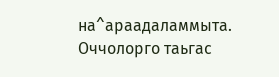на^араадаламмыта. Оччолорго таьгас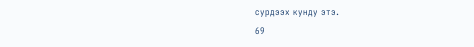сурдээх кунду этэ.
69